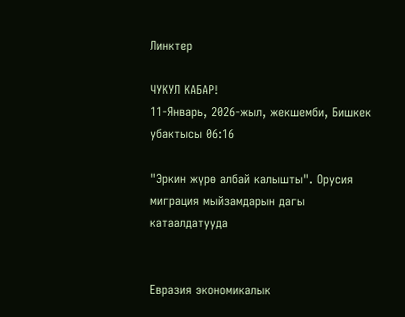Линктер

ЧУКУЛ КАБАР!
11-Январь, 2026-жыл, жекшемби, Бишкек убактысы 06:16

"Эркин жүрө албай калышты". Орусия миграция мыйзамдарын дагы катаалдатууда


Евразия экономикалык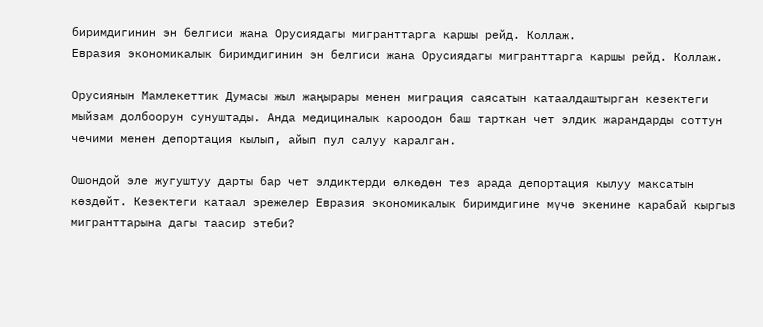биримдигинин эн белгиси жана Орусиядагы мигранттарга каршы рейд. Коллаж.
Евразия экономикалык биримдигинин эн белгиси жана Орусиядагы мигранттарга каршы рейд. Коллаж.

Орусиянын Мамлекеттик Думасы жыл жаңырары менен миграция саясатын катаалдаштырган кезектеги мыйзам долбоорун сунуштады. Анда медициналык кароодон баш тарткан чет элдик жарандарды соттун чечими менен депортация кылып, айып пул салуу каралган.

Ошондой эле жугуштуу дарты бар чет элдиктерди өлкөдөн тез арада депортация кылуу максатын көздөйт. Кезектеги катаал эрежелер Евразия экономикалык биримдигине мүчө экенине карабай кыргыз мигранттарына дагы таасир этеби?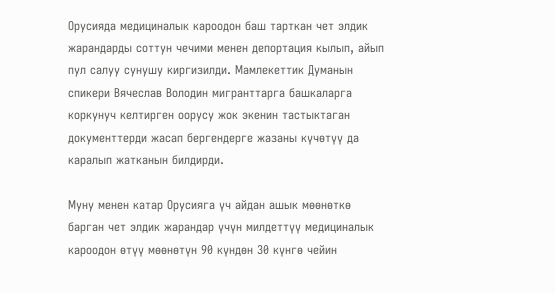Орусияда медициналык кароодон баш тарткан чет элдик жарандарды соттун чечими менен депортация кылып, айып пул салуу сунушу киргизилди. Мамлекеттик Думанын спикери Вячеслав Володин мигранттарга башкаларга коркунуч келтирген оорусу жок экенин тастыктаган документтерди жасап бергендерге жазаны күчөтүү да каралып жатканын билдирди.

Муну менен катар Орусияга үч айдан ашык мөөнөткө барган чет элдик жарандар үчүн милдеттүү медициналык кароодон өтүү мөөнөтүн 90 күндөн 30 күнгө чейин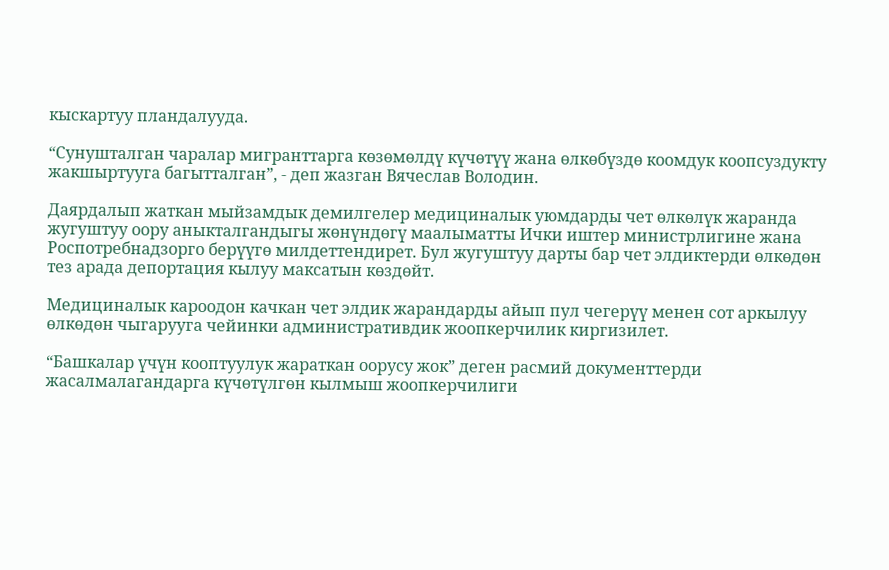кыскартуу пландалууда.

“Сунушталган чаралар мигранттарга көзөмөлдү күчөтүү жана өлкөбүздө коомдук коопсуздукту жакшыртууга багытталган”, - деп жазган Вячеслав Володин.

Даярдалып жаткан мыйзамдык демилгелер медициналык уюмдарды чет өлкөлүк жаранда жугуштуу оору аныкталгандыгы жөнүндөгү маалыматты Ички иштер министрлигине жана Роспотребнадзорго берүүгө милдеттендирет. Бул жугуштуу дарты бар чет элдиктерди өлкөдөн тез арада депортация кылуу максатын көздөйт.

Медициналык кароодон качкан чет элдик жарандарды айып пул чегерүү менен сот аркылуу өлкөдөн чыгарууга чейинки административдик жоопкерчилик киргизилет.

“Башкалар үчүн кооптуулук жараткан оорусу жок” деген расмий документтерди жасалмалагандарга күчөтүлгөн кылмыш жоопкерчилиги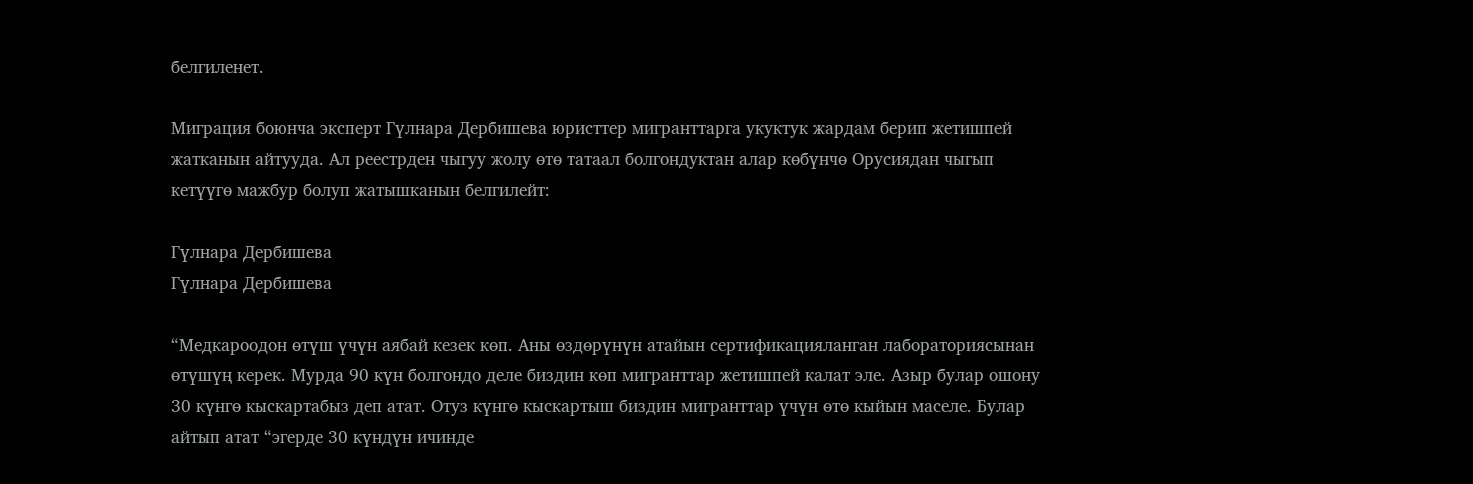белгиленет.

Миграция боюнча эксперт Гүлнара Дербишева юристтер мигранттарга укуктук жардам берип жетишпей жатканын айтууда. Ал реестрден чыгуу жолу өтө татаал болгондуктан алар көбүнчө Орусиядан чыгып кетүүгө мажбур болуп жатышканын белгилейт:

Гүлнара Дербишева
Гүлнара Дербишева

“Медкароодон өтүш үчүн аябай кезек көп. Аны өздөрүнүн атайын сертификацияланган лабораториясынан өтүшүң керек. Мурда 90 күн болгондо деле биздин көп мигранттар жетишпей калат эле. Азыр булар ошону 30 күнгө кыскартабыз деп атат. Отуз күнгө кыскартыш биздин мигранттар үчүн өтө кыйын маселе. Булар айтып атат “эгерде 30 күндүн ичинде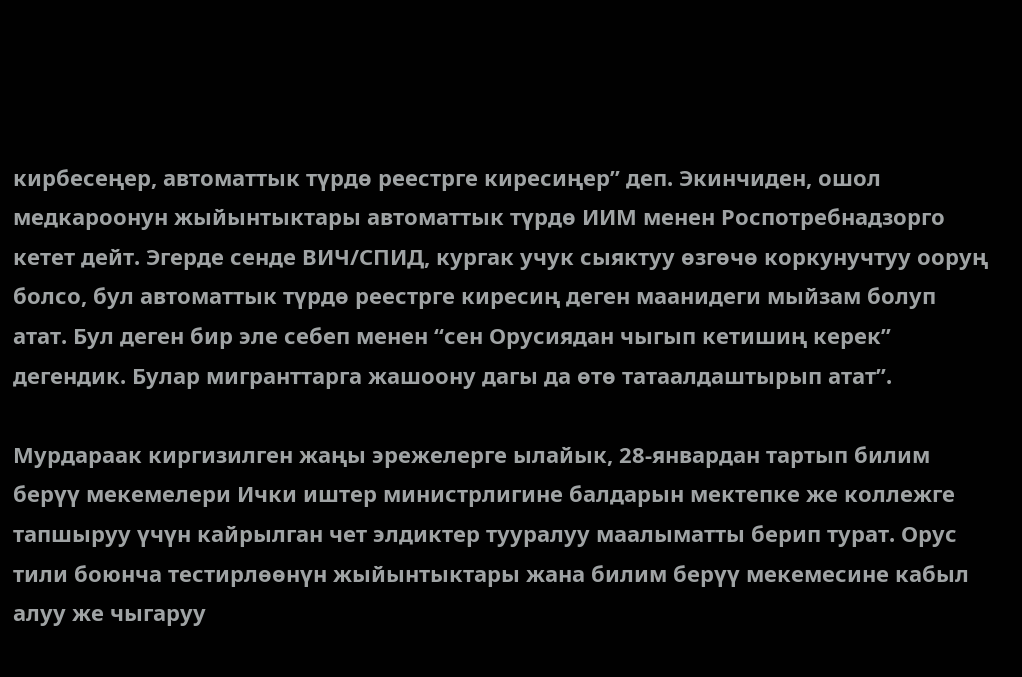кирбесеңер, автоматтык түрдө реестрге киресиңер” деп. Экинчиден, ошол медкароонун жыйынтыктары автоматтык түрдө ИИМ менен Роспотребнадзорго кетет дейт. Эгерде сенде ВИЧ/СПИД, кургак учук сыяктуу өзгөчө коркунучтуу ооруң болсо, бул автоматтык түрдө реестрге киресиң деген маанидеги мыйзам болуп атат. Бул деген бир эле себеп менен “сен Орусиядан чыгып кетишиң керек” дегендик. Булар мигранттарга жашоону дагы да өтө татаалдаштырып атат”.

Мурдараак киргизилген жаңы эрежелерге ылайык, 28-январдан тартып билим берүү мекемелери Ички иштер министрлигине балдарын мектепке же коллежге тапшыруу үчүн кайрылган чет элдиктер тууралуу маалыматты берип турат. Орус тили боюнча тестирлөөнүн жыйынтыктары жана билим берүү мекемесине кабыл алуу же чыгаруу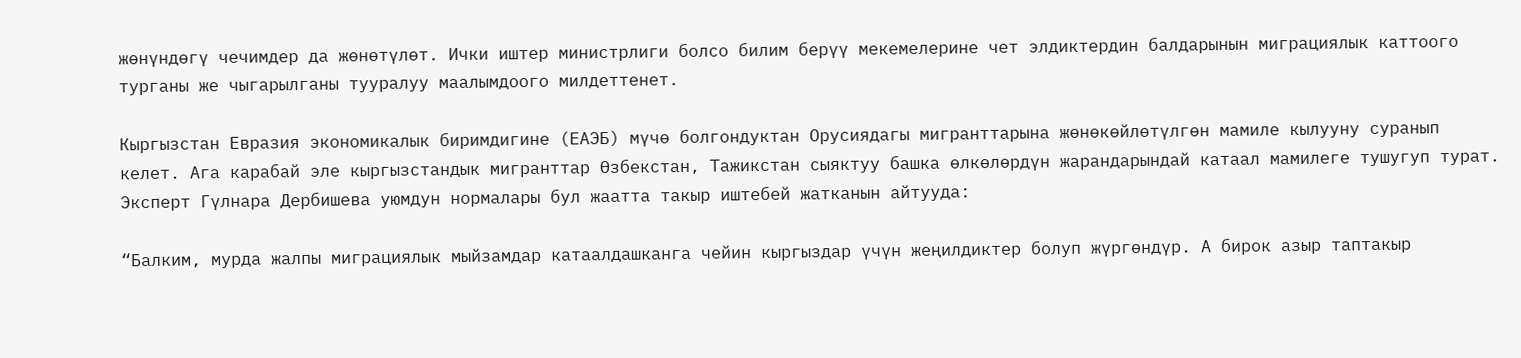жөнүндөгү чечимдер да жөнөтүлөт. Ички иштер министрлиги болсо билим берүү мекемелерине чет элдиктердин балдарынын миграциялык каттоого турганы же чыгарылганы тууралуу маалымдоого милдеттенет.

Кыргызстан Евразия экономикалык биримдигине (ЕАЭБ) мүчө болгондуктан Орусиядагы мигранттарына жөнөкөйлөтүлгөн мамиле кылууну суранып келет. Ага карабай эле кыргызстандык мигранттар Өзбекстан, Тажикстан сыяктуу башка өлкөлөрдүн жарандарындай катаал мамилеге тушугуп турат. Эксперт Гүлнара Дербишева уюмдун нормалары бул жаатта такыр иштебей жатканын айтууда:

“Балким, мурда жалпы миграциялык мыйзамдар катаалдашканга чейин кыргыздар үчүн жеңилдиктер болуп жүргөндүр. А бирок азыр таптакыр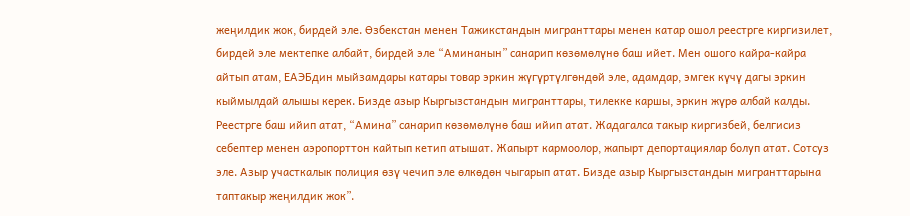жеңилдик жок, бирдей эле. Өзбекстан менен Тажикстандын мигранттары менен катар ошол реестрге киргизилет, бирдей эле мектепке албайт, бирдей эле “Аминанын” санарип көзөмөлүнө баш ийет. Мен ошого кайра-кайра айтып атам, ЕАЭБдин мыйзамдары катары товар эркин жүгүртүлгөндөй эле, адамдар, эмгек күчү дагы эркин кыймылдай алышы керек. Бизде азыр Кыргызстандын мигранттары, тилекке каршы, эркин жүрө албай калды. Реестрге баш ийип атат, “Амина” санарип көзөмөлүнө баш ийип атат. Жадагалса такыр киргизбей, белгисиз себептер менен аэропорттон кайтып кетип атышат. Жапырт кармоолор, жапырт депортациялар болуп атат. Сотсуз эле. Азыр участкалык полиция өзү чечип эле өлкөдөн чыгарып атат. Бизде азыр Кыргызстандын мигранттарына таптакыр жеңилдик жок”.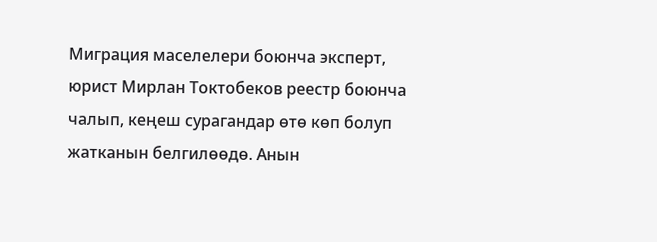Миграция маселелери боюнча эксперт, юрист Мирлан Токтобеков реестр боюнча чалып, кеңеш сурагандар өтө көп болуп жатканын белгилөөдө. Анын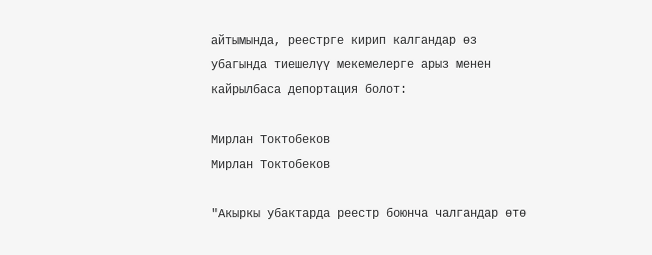айтымында, реестрге кирип калгандар өз убагында тиешелүү мекемелерге арыз менен кайрылбаса депортация болот:

Мирлан Токтобеков
Мирлан Токтобеков

"Акыркы убактарда реестр боюнча чалгандар өтө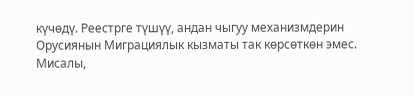күчөдү. Реестрге түшүү, андан чыгуу механизмдерин Орусиянын Миграциялык кызматы так көрсөткөн эмес. Мисалы,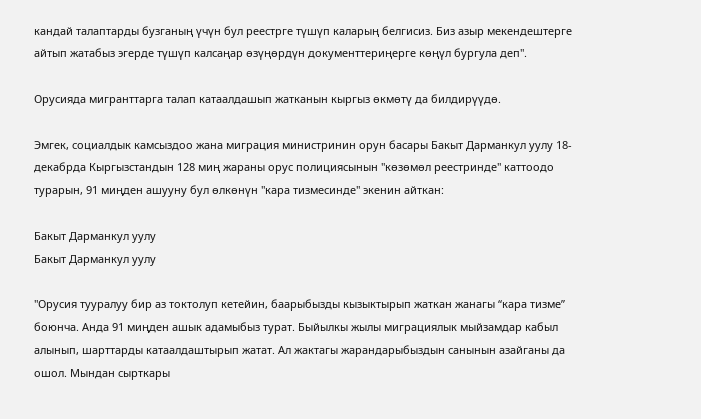кандай талаптарды бузганың үчүн бул реестрге түшүп каларың белгисиз. Биз азыр мекендештерге айтып жатабыз эгерде түшүп калсаңар өзүңөрдүн документтериңерге көңүл бургула деп".

Орусияда мигранттарга талап катаалдашып жатканын кыргыз өкмөтү да билдирүүдө.

Эмгек, социалдык камсыздоо жана миграция министринин орун басары Бакыт Дарманкул уулу 18-декабрда Кыргызстандын 128 миң жараны орус полициясынын "көзөмөл реестринде" каттоодо турарын, 91 миңден ашууну бул өлкөнүн "кара тизмесинде" экенин айткан:

Бакыт Дарманкул уулу
Бакыт Дарманкул уулу

"Орусия тууралуу бир аз токтолуп кетейин, баарыбызды кызыктырып жаткан жанагы “кара тизме” боюнча. Анда 91 миңден ашык адамыбыз турат. Быйылкы жылы миграциялык мыйзамдар кабыл алынып, шарттарды катаалдаштырып жатат. Ал жактагы жарандарыбыздын санынын азайганы да ошол. Мындан сырткары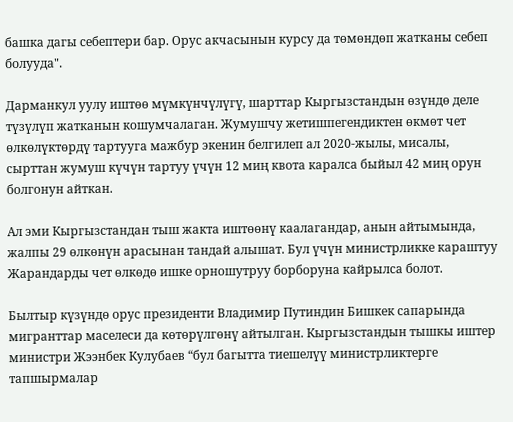башка дагы себептери бар. Орус акчасынын курсу да төмөндөп жатканы себеп болууда".

Дарманкул уулу иштөө мүмкүнчүлүгү, шарттар Кыргызстандын өзүндө деле түзүлүп жатканын кошумчалаган. Жумушчу жетишпегендиктен өкмөт чет өлкөлүктөрдү тартууга мажбур экенин белгилеп ал 2020-жылы, мисалы, сырттан жумуш күчүн тартуу үчүн 12 миң квота каралса быйыл 42 миң орун болгонун айткан.

Ал эми Кыргызстандан тыш жакта иштөөнү каалагандар, анын айтымында, жалпы 29 өлкөнүн арасынан тандай алышат. Бул үчүн министрликке караштуу Жарандарды чет өлкөдө ишке орношутруу борборуна кайрылса болот.

Былтыр күзүндө орус президенти Владимир Путиндин Бишкек сапарында мигранттар маселеси да көтөрүлгөнү айтылган. Кыргызстандын тышкы иштер министри Жээнбек Кулубаев “бул багытта тиешелүү министрликтерге тапшырмалар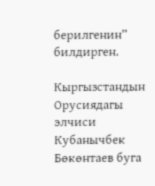берилгенин” билдирген.

Кыргызстандын Орусиядагы элчиси Кубанычбек Бөкөнтаев буга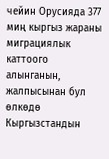чейин Орусияда 377 миң кыргыз жараны миграциялык каттоого алынганын, жалпысынан бул өлкөдө Кыргызстандын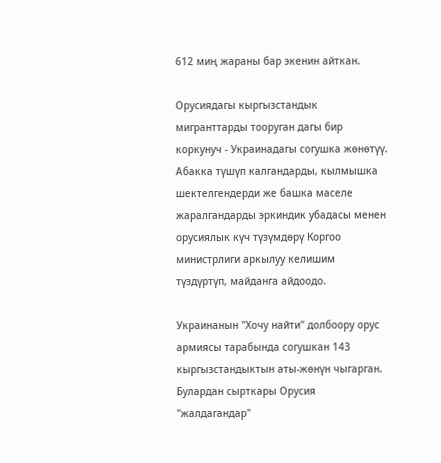612 миң жараны бар экенин айткан.

Орусиядагы кыргызстандык мигранттарды тооруган дагы бир коркунуч - Украинадагы согушка жөнөтүү. Абакка түшүп калгандарды, кылмышка шектелгендерди же башка маселе жаралгандарды эркиндик убадасы менен орусиялык күч түзүмдөрү Коргоо министрлиги аркылуу келишим түздүртүп, майданга айдоодо.

Украинанын "Хочу найти" долбоору орус армиясы тарабында согушкан 143 кыргызстандыктын аты-жөнүн чыгарган. Булардан сырткары Орусия "жалдагандар"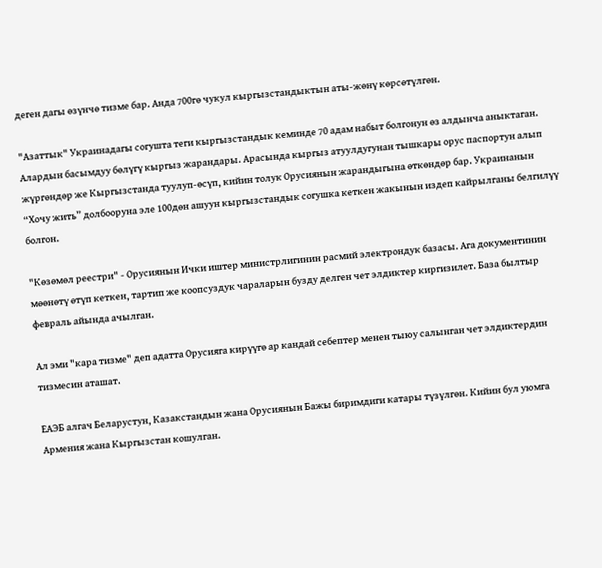деген дагы өзүнчө тизме бар. Анда 700гө чукул кыргызстандыктын аты-жөнү көрсөтүлгөн.

"Азаттык" Украинадагы согушта теги кыргызстандык кеминде 70 адам набыт болгонун өз алдынча аныктаган. Алардын басымдуу бөлүгү кыргыз жарандары. Арасында кыргыз атуулдугунан тышкары орус паспортун алып жүргөндөр же Кыргызстанда туулуп-өсүп, кийин толук Орусиянын жарандыгына өткөндөр бар. Украинанын “Хочу жить” долбооруна эле 100дөн ашуун кыргызстандык согушка кеткен жакынын издеп кайрылганы белгилүү болгон.

"Көзөмөл реестри" - Орусиянын Ички иштер министрлигинин расмий электрондук базасы. Ага документинин мөөнөтү өтүп кеткен, тартип же коопсуздук чараларын бузду делген чет элдиктер киргизилет. База былтыр февраль айында ачылган.

Ал эми "кара тизме" деп адатта Орусияга кирүүгө ар кандай себептер менен тыюу салынган чет элдиктердин тизмесин аташат.

ЕАЭБ алгач Беларустун, Казакстандын жана Орусиянын Бажы биримдиги катары түзүлгөн. Кийин бул уюмга Армения жана Кыргызстан кошулган.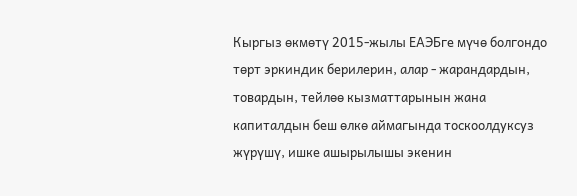Кыргыз өкмөтү 2015-жылы ЕАЭБге мүчө болгондо төрт эркиндик берилерин, алар - жарандардын, товардын, тейлөө кызматтарынын жана капиталдын беш өлкө аймагында тоскоолдуксуз жүрүшү, ишке ашырылышы экенин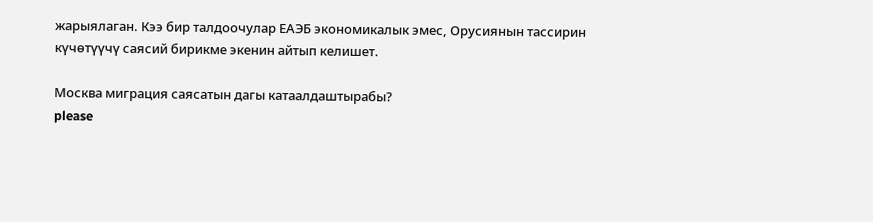жарыялаган. Кээ бир талдоочулар ЕАЭБ экономикалык эмес, Орусиянын тассирин күчөтүүчү саясий бирикме экенин айтып келишет.

Москва миграция саясатын дагы катаалдаштырабы?
please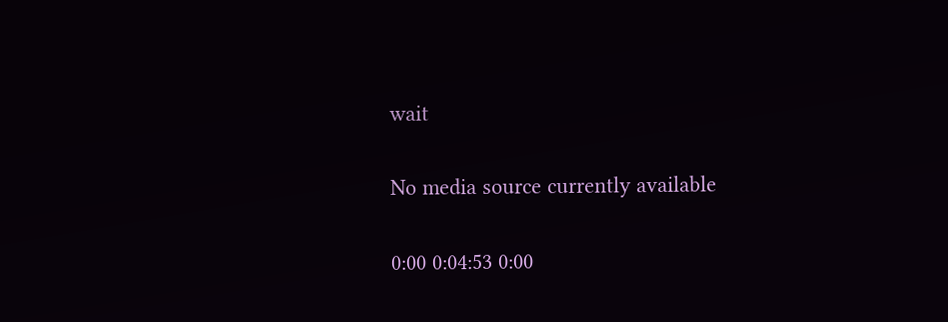wait

No media source currently available

0:00 0:04:53 0:00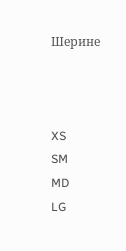Шерине



XS
SM
MD
LG